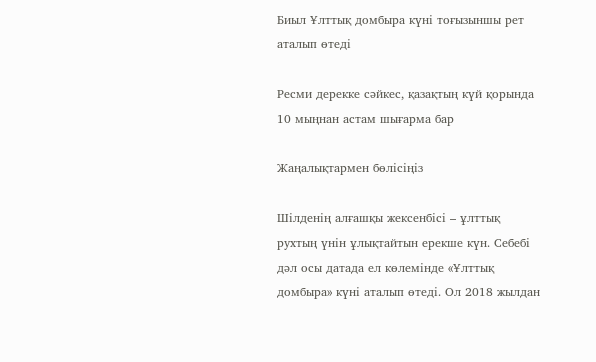Биыл Ұлттық домбыра күні тоғызыншы рет аталып өтеді

Ресми дерекке сәйкес, қазақтың күй қорында 10 мыңнан астам шығарма бар

Жаңалықтармен бөлісіңіз

Шілденің алғашқы жексенбісі – ұлттық рухтың үнін ұлықтайтын ерекше күн. Себебі дәл осы датада ел көлемінде «Ұлттық домбыра» күні аталып өтеді. Ол 2018 жылдан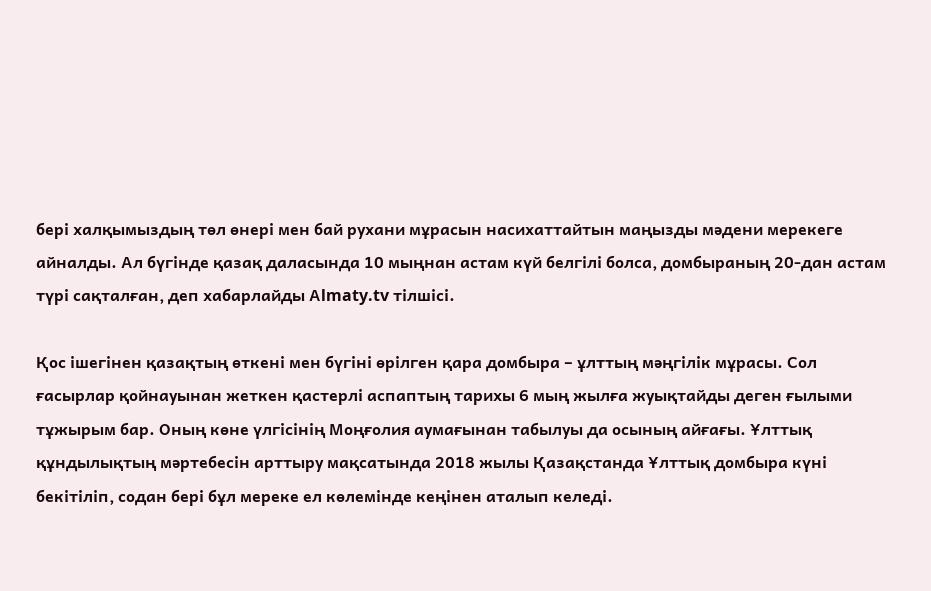бері халқымыздың төл өнері мен бай рухани мұрасын насихаттайтын маңызды мәдени мерекеге айналды. Ал бүгінде қазақ даласында 10 мыңнан астам күй белгілі болса, домбыраның 20-дан астам түрі сақталған, деп хабарлайды Аlmaty.tv тілшісі.

Қос ішегінен қазақтың өткені мен бүгіні өрілген қара домбыра – ұлттың мәңгілік мұрасы. Сол ғасырлар қойнауынан жеткен қастерлі аспаптың тарихы 6 мың жылға жуықтайды деген ғылыми тұжырым бар. Оның көне үлгісінің Моңғолия аумағынан табылуы да осының айғағы. Ұлттық құндылықтың мәртебесін арттыру мақсатында 2018 жылы Қазақстанда Ұлттық домбыра күні бекітіліп, содан бері бұл мереке ел көлемінде кеңінен аталып келеді.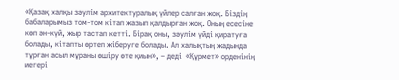«Қазақ халқы зәулім архитектуралық үйлер салған жоқ. Біздің бабаларымыз том-том кітап жазып қалдырған жоқ. Оның есесіне көп ән-күй, жыр тастап кетті. Бірақ оны, зәулім үйді қиратуға болады, кітапты өртеп жіберуге болады. Ал халықтың жадында тұрған асыл мұраны өшіру өте қиын», – деді  «Құрмет» орденінің иегері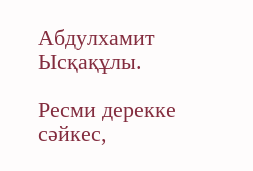Абдулхамит Ысқақұлы.

Ресми дерекке сәйкес,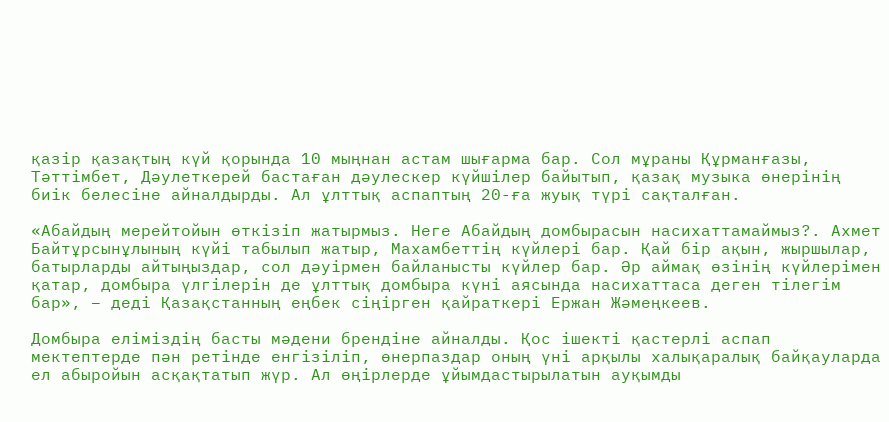қазір қазақтың күй қорында 10 мыңнан астам шығарма бар. Сол мұраны Құрманғазы, Тәттімбет, Дәулеткерей бастаған дәулескер күйшілер байытып, қазақ музыка өнерінің биік белесіне айналдырды. Ал ұлттық аспаптың 20-ға жуық түрі сақталған.

«Абайдың мерейтойын өткізіп жатырмыз. Неге Абайдың домбырасын насихаттамаймыз?. Ахмет Байтұрсынұлының күйі табылып жатыр, Махамбеттің күйлері бар. Қай бір ақын, жыршылар, батырларды айтыңыздар, сол дәуірмен байланысты күйлер бар. Әр аймақ өзінің күйлерімен қатар, домбыра үлгілерін де ұлттық домбыра күні аясында насихаттаса деген тілегім бар», – деді Қазақстанның еңбек сіңірген қайраткері Ержан Жәмеңкеев.

Домбыра еліміздің басты мәдени брендіне айналды. Қос ішекті қастерлі аспап мектептерде пән ретінде енгізіліп, өнерпаздар оның үні арқылы халықаралық байқауларда ел абыройын асқақтатып жүр. Ал өңірлерде ұйымдастырылатын ауқымды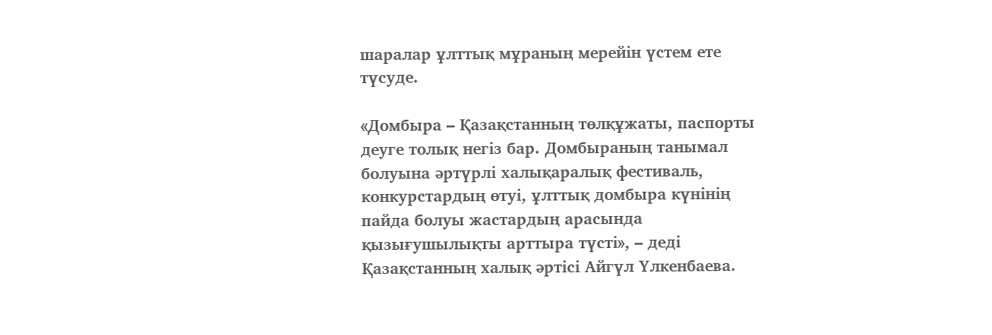шаралар ұлттық мұраның мерейін үстем ете түсуде.

«Домбыра – Қазақстанның төлқұжаты, паспорты деуге толық негіз бар. Домбыраның танымал болуына әртүрлі халықаралық фестиваль, конкурстардың өтуі, ұлттық домбыра күнінің пайда болуы жастардың арасында қызығушылықты арттыра түсті», – деді Қазақстанның халық әртісі Айгүл Үлкенбаева.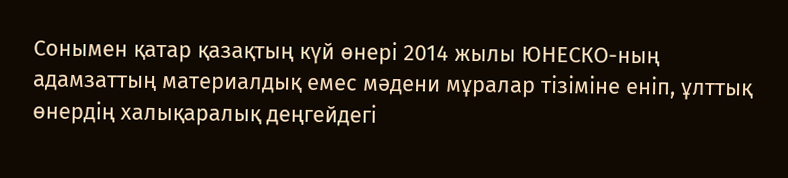Сонымен қатар қазақтың күй өнері 2014 жылы ЮНЕСКО-ның адамзаттың материалдық емес мәдени мұралар тізіміне еніп, ұлттық өнердің халықаралық деңгейдегі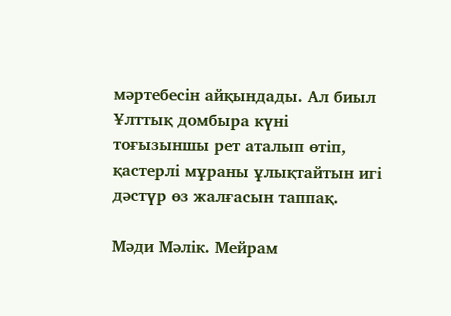мәртебесін айқындады. Ал биыл Ұлттық домбыра күні тоғызыншы рет аталып өтіп, қастерлі мұраны ұлықтайтын игі дәстүр өз жалғасын таппақ.

Мәди Мәлік. Мейрам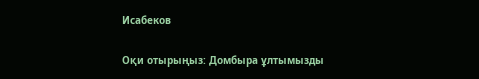Исабеков

Оқи отырыңыз: Домбыра ұлтымызды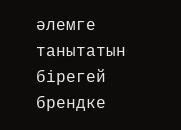әлемге танытатын бірегей брендке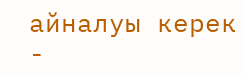айналуы керек -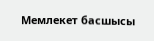Мемлекет басшысы